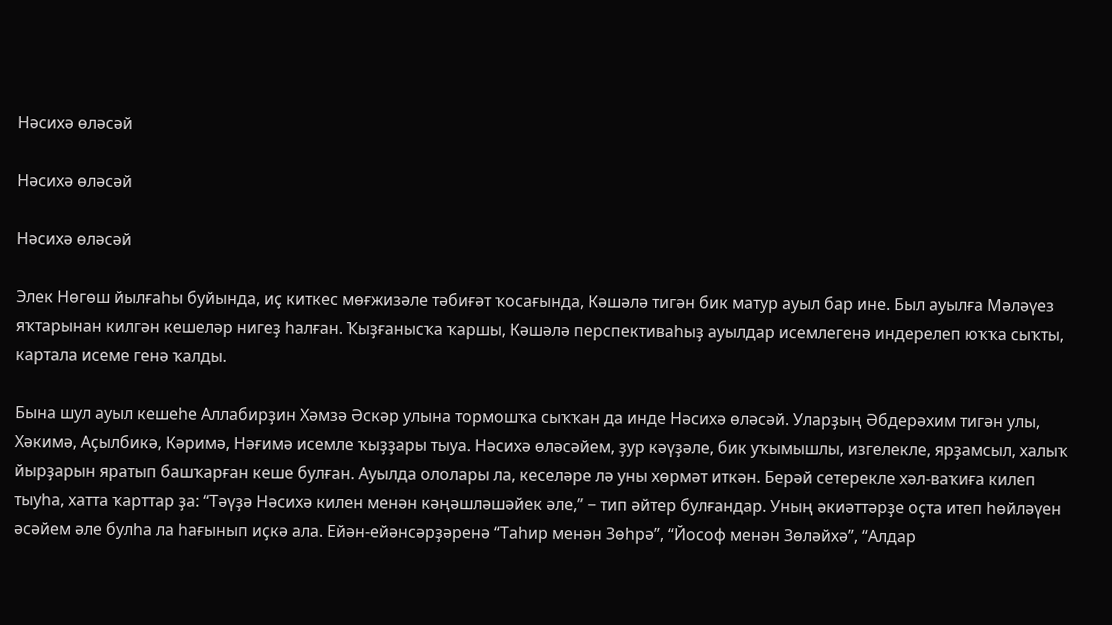Нәсихә өләсәй

Нәсихә өләсәй

Нәсихә өләсәй

Элек Нөгөш йылғаһы буйында, иҫ киткес мөғжизәле тәбиғәт ҡосағында, Кәшәлә тигән бик матур ауыл бар ине. Был ауылға Мәләүез яҡтарынан килгән кешеләр нигеҙ һалған. Ҡыҙғанысҡа ҡаршы, Кәшәлә перспективаһыҙ ауылдар исемлегенә индерелеп юҡҡа сыҡты, картала исеме генә ҡалды.

Бына шул ауыл кешеһе Аллабирҙин Хәмзә Әскәр улына тормошҡа сыҡҡан да инде Нәсихә өләсәй. Уларҙың Әбдерәхим тигән улы, Хәкимә, Аҫылбикә, Кәримә, Нәғимә исемле ҡыҙҙары тыуа. Нәсихә өләсәйем, ҙур кәүҙәле, бик уҡымышлы, изгелекле, ярҙамсыл, халыҡ йырҙарын яратып башҡарған кеше булған. Ауылда ололары ла, кеселәре лә уны хөрмәт иткән. Берәй сетерекле хәл-ваҡиға килеп тыуһа, хатта ҡарттар ҙа: “Тәүҙә Нәсихә килен менән кәңәшләшәйек әле,” − тип әйтер булғандар. Уның әкиәттәрҙе оҫта итеп һөйләүен әсәйем әле булһа ла һағынып иҫкә ала. Ейән-ейәнсәрҙәренә “Таһир менән Зөһрә”, “Йософ менән Зөләйхә”, “Алдар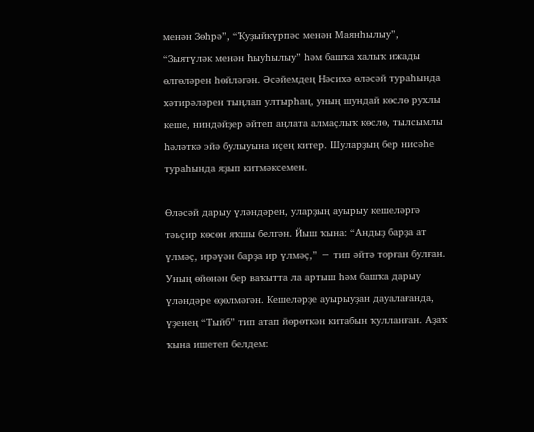менән Зөһрә”, “Ҡуҙыйкүрпәс менән Маянһылыу”, “Зыятүләк менән Һыуһылыу” һәм башҡа халыҡ ижады өлгөләрен һөйләгән. Әсәйемдең Нәсихә өләсәй тураһында хәтирәләрен тыңлап ултырһаң, уның шундай көслө рухлы кеше, ниндәйҙер әйтеп аңлата алмаҫлыҡ көслө, тылсымлы һәләткә эйә булыуына иҫең китер. Шуларҙың бер нисәһе тураһында яҙып китмәксемен.

Өләсәй дарыу үләндәрен, уларҙың ауырыу кешеләргә тәьҫир көсөн яҡшы белгән. Йыш ҡына: “Андыҙ барҙа ат үлмәҫ, ирәүән барҙа ир үлмәҫ,” − тип әйтә торған булған. Уның өйөнән бер ваҡытта ла артыш һәм башҡа дарыу үләндәре өҙөлмәгән. Кешеләрҙе ауырыуҙан дауалағанда, үҙенең “Тыйб” тип атап йөрөткән китабын ҡулланған. Аҙаҡ ҡына ишетеп белдем: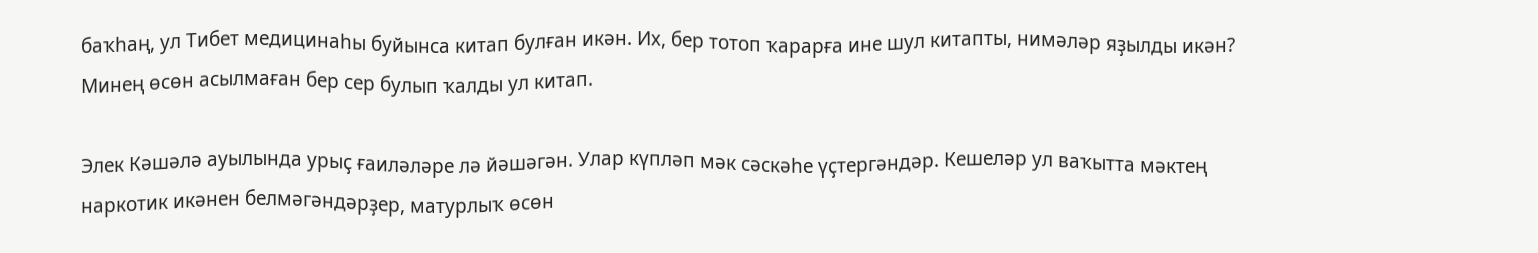баҡһаң, ул Тибет медицинаһы буйынса китап булған икән. Их, бер тотоп ҡарарға ине шул китапты, нимәләр яҙылды икән? Минең өсөн асылмаған бер сер булып ҡалды ул китап.

Элек Кәшәлә ауылында урыҫ ғаиләләре лә йәшәгән. Улар күпләп мәк сәскәһе үҫтергәндәр. Кешеләр ул ваҡытта мәктең наркотик икәнен белмәгәндәрҙер, матурлыҡ өсөн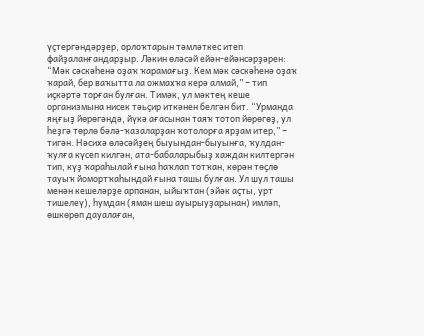үҫтергәндәрҙер, орлоҡтарын тәмләткес итеп файҙаланғандарҙыр. Ләкин өләсәй ейән-ейәнсәрҙәрен: “Мәк сәскәһенә оҙаҡ ҡарамағыҙ. Кем мәк сәскәһенә оҙаҡ ҡарай, бер ваҡытта ла ожмахҡа керә алмай,” − тип иҫкәртә торған булған. Тимәк, ул мәктең кеше организмына нисек тәьҫир иткәнен белгән бит. “Урманда яңғыҙ йөрөгәндә, йүкә ағасынан таяҡ тотоп йөрөгөҙ, ул һеҙгә төрлө бәлә-ҡазаларҙан ҡотолорға ярҙам итер,” − тигән. Нәсихә өләсәйҙең быуындан-быуынға, ҡулдан-ҡулға күсеп килгән, ата-бабаларыбыҙ хаждан килтергән тип, күҙ ҡараһылай ғына һаҡлап тотҡан, көрән төҫлө тауыҡ йомортҡаһындай ғына ташы булған. Ул шул ташы менән кешеләрҙе арпанан, ыйыҡтан (эйәк аҫты, урт тишелеү), һумдан (яман шеш ауырыуҙарынан) имләп, өшкөрөп дауалаған,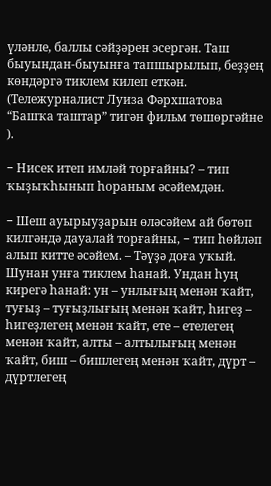үләнле, баллы сәйҙәрен эсергән. Таш быуындан-быуынға тапшырылып, беҙҙең көндәргә тиклем килеп еткән. (Тележурналист Луиза Фәрхшатова “Башҡа таштар” тигән фильм төшөргәйне ).

− Нисек итеп имләй торғайны? – тип ҡыҙыҡһынып һораным әсәйемдән.

− Шеш ауырыуҙарын өләсәйем ай бөтөп килгәндә дауалай торғайны, − тип һөйләп алып китте әсәйем. – Тәүҙә доға уҡый. Шунан унға тиклем һанай. Ундан һуң кирегә һанай: ун – унлығың менән ҡайт, туғыҙ – туғыҙлығың менән ҡайт, һигеҙ – һигеҙлегең менән ҡайт, ете – етелегең менән ҡайт, алты – алтылығың менән ҡайт, биш – бишлегең менән ҡайт, дүрт – дүртлегең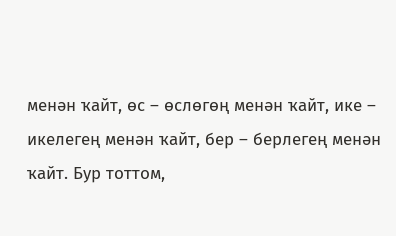менән ҡайт, өс – өслөгөң менән ҡайт, ике – икелегең менән ҡайт, бер – берлегең менән ҡайт. Бур тоттом,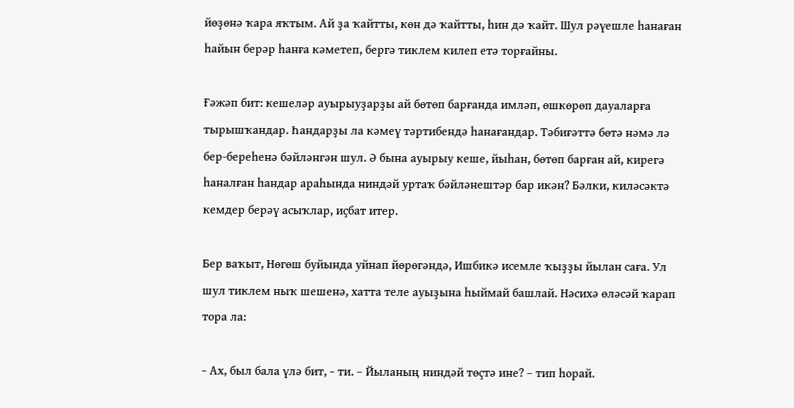йөҙөнә ҡара яҡтым. Ай ҙа ҡайтты, көн дә ҡайтты, һин дә ҡайт. Шул рәүешле һанаған һайын берәр һанға кәметеп, бергә тиклем килеп етә торғайны.

Ғәжәп бит: кешеләр ауырыуҙарҙы ай бөтөп барғанда имләп, өшкөрөп дауаларға тырышҡандар. Һандарҙы ла кәмеү тәртибендә һанағандар. Тәбиғәттә бөтә нәмә лә бер-береһенә бәйләнгән шул. Ә бына ауырыу кеше, йыһан, бөтөп барған ай, кирегә һаналған һандар араһында ниндәй уртаҡ бәйләнештәр бар икән? Бәлки, киләсәктә кемдер берәү асыҡлар, иҫбат итер.

Бер ваҡыт, Нөгөш буйында уйнап йөрөгәндә, Ишбикә исемле ҡыҙҙы йылан саға. Ул шул тиклем ныҡ шешенә, хатта теле ауыҙына һыймай башлай. Нәсихә өләсәй ҡарап тора ла:

− Ах, был бала үлә бит, − ти. – Йыланың ниндәй төҫтә ине? – тип һорай.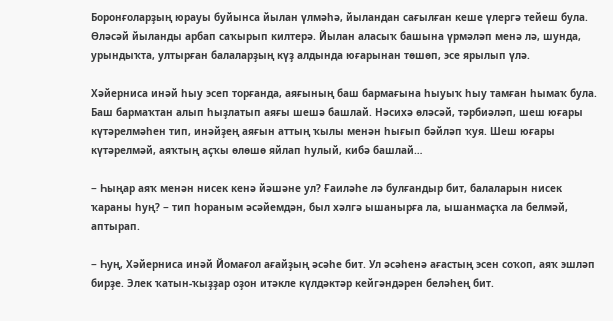Боронғоларҙың юрауы буйынса йылан үлмәһә, йыландан сағылған кеше үлергә тейеш була. Өләсәй йыланды арбап саҡырып килтерә. Йылан аласыҡ башына үрмәләп менә лә, шунда, урындыҡта, ултырған балаларҙың күҙ алдында юғарынан төшөп, эсе ярылып үлә.

Хәйерниса инәй һыу эсеп торғанда, аяғының баш бармағына һыуыҡ һыу тамған һымаҡ була. Баш бармаҡтан алып һыҙлатып аяғы шешә башлай. Нәсихә өләсәй, тәрбиәләп, шеш юғары күтәрелмәһен тип, инәйҙең аяғын аттың ҡылы менән һығып бәйләп ҡуя. Шеш юғары күтәрелмәй, аяҡтың аҫҡы өлөшө яйлап һулый, кибә башлай…

− Һыңар аяҡ менән нисек кенә йәшәне ул? Ғаиләһе лә булғандыр бит, балаларын нисек ҡараны һуң? − тип һораным әсәйемдән, был хәлгә ышанырға ла, ышанмаҫҡа ла белмәй, аптырап.

− Һуң, Хәйерниса инәй Йомағол ағайҙың әсәһе бит. Ул әсәһенә ағастың эсен соҡоп, аяҡ эшләп бирҙе. Элек ҡатын-ҡыҙҙар оҙон итәкле күлдәктәр кейгәндәрен беләһең бит.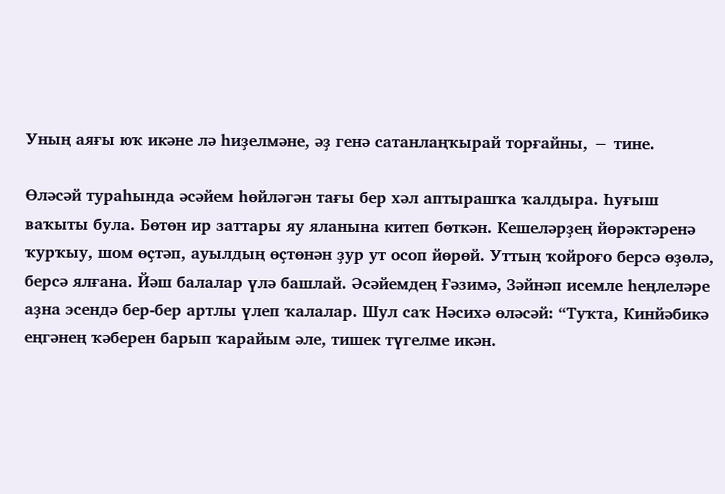Уның аяғы юҡ икәне лә һиҙелмәне, әҙ генә сатанлаңҡырай торғайны, − тине.

Өләсәй тураһында әсәйем һөйләгән тағы бер хәл аптырашҡа ҡалдыра. Һуғыш ваҡыты була. Бөтөн ир заттары яу яланына китеп бөткән. Кешеләрҙең йөрәктәренә ҡурҡыу, шом өҫтәп, ауылдың өҫтөнән ҙур ут осоп йөрөй. Уттың ҡойроғо берсә өҙөлә, берсә ялғана. Йәш балалар үлә башлай. Әсәйемдең Ғәзимә, Зәйнәп исемле һеңлеләре аҙна эсендә бер-бер артлы үлеп ҡалалар. Шул саҡ Нәсихә өләсәй: “Туҡта, Кинйәбикә еңгәнең ҡәберен барып ҡарайым әле, тишек түгелме икән.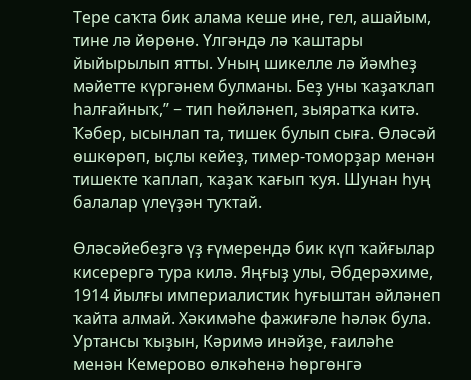Тере саҡта бик алама кеше ине, гел, ашайым, тине лә йөрөнө. Үлгәндә лә ҡаштары йыйырылып ятты. Уның шикелле лә йәмһеҙ мәйетте күргәнем булманы. Беҙ уны ҡаҙаҡлап һалғайныҡ,” − тип һөйләнеп, зыяратҡа китә. Ҡәбер, ысынлап та, тишек булып сыға. Өләсәй өшкөрөп, ыҫлы кейеҙ, тимер-томорҙар менән тишекте ҡаплап, ҡаҙаҡ ҡағып ҡуя. Шунан һуң балалар үлеүҙән туҡтай.

Өләсәйебеҙгә үҙ ғүмерендә бик күп ҡайғылар кисерергә тура килә. Яңғыҙ улы, Әбдерәхиме, 1914 йылғы империалистик һуғыштан әйләнеп ҡайта алмай. Хәкимәһе фажиғәле һәләк була. Уртансы ҡыҙын, Кәримә инәйҙе, ғаиләһе менән Кемерово өлкәһенә һөргөнгә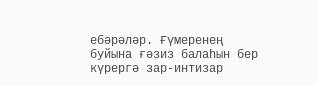ебәрәләр. Ғүмеренең буйына ғәзиз балаһын бер күрергә зар-интизар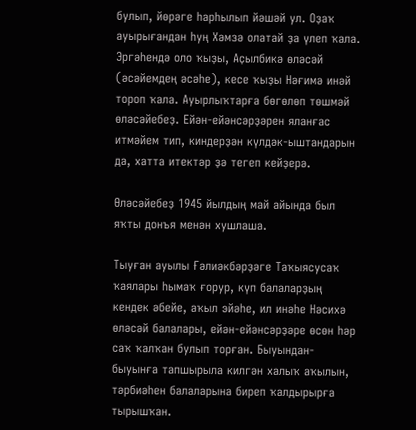булып, йөрәге һарһылып йәшәй ул. Оҙаҡ ауырығандан һуң Хәмзә олатай ҙа үлеп ҡала. Эргәһендә оло ҡыҙы, Аҫылбикә өләсәй (әсәйемдең әсәһе), кесе ҡыҙы Нәғимә инәй тороп ҡала. Ауырлыҡтарға бөгөлөп төшмәй өләсәйебеҙ. Ейән-ейәнсәрҙәрен яланғас итмәйем тип, киндерҙән күлдәк-ыштандарын да, хатта итектәр ҙә тегеп кейҙерә.

Өләсәйебеҙ 1945 йылдың май айында был яҡты донъя менән хушлаша.

Тыуған ауылы Ғәлиәкбәрҙәге Таҡыясусаҡ ҡаялары һымаҡ ғорур, күп балаларҙың кендек әбейе, аҡыл эйәһе, ил инәһе Нәсихә өләсәй балалары, ейән-ейәнсәрҙәре өсөн һәр саҡ ҡалҡан булып торған. Быуындан-быуынға тапшырыла килгән халыҡ аҡылын, тәрбиәһен балаларына биреп ҡалдырырға тырышҡан.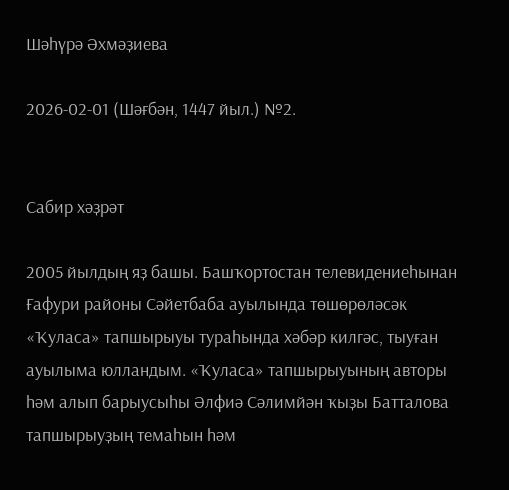Шәһүрә Әхмәҙиева

2026-02-01 (Шәғбән, 1447 йыл.) №2.


Сабир хәҙрәт

2005 йылдың яҙ башы. Башҡортостан телевидениеһынан Ғафури районы Сәйетбаба ауылында төшөрөләсәк «Ҡуласа» тапшырыуы тураһында хәбәр килгәс, тыуған ауылыма юлландым. «Ҡуласа» тапшырыуының авторы һәм алып барыусыһы Әлфиә Сәлимйән ҡыҙы Батталова тапшырыуҙың темаһын һәм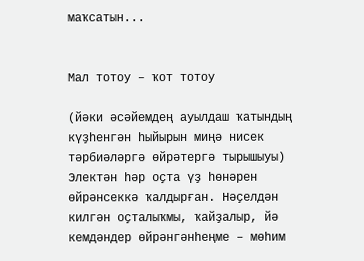маҡсатын...


Мал тотоу – ҡот тотоу

(йәки әсәйемдең ауылдаш ҡатындың күҙһенгән һыйырын миңә нисек тәрбиәләргә өйрәтергә тырышыуы)   Электән һәр оҫта үҙ һөнәрен өйрәнсеккә ҡалдырған. Нәҫелдән килгән оҫталыҡмы, ҡайҙалыр, йә кемдәндер өйрәнгәнһеңме – мөһим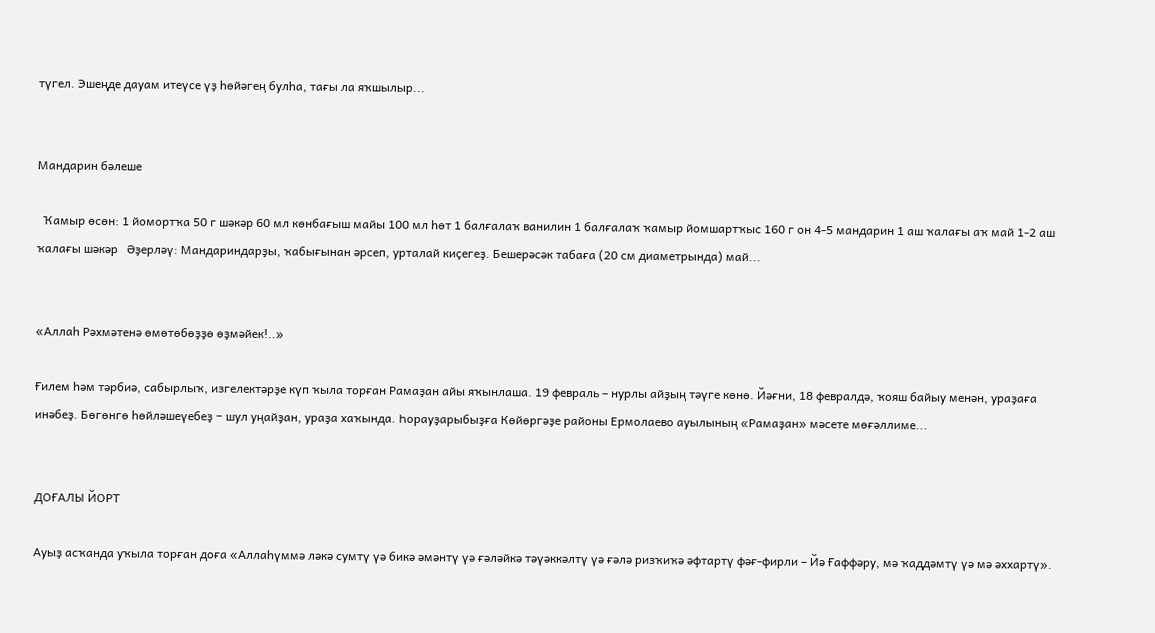түгел. Эшеңде дауам итеүсе үҙ һөйәгең булһа, тағы ла яҡшылыр...


Мандарин бәлеше

  Ҡамыр өсөн: 1 йомортҡа 50 г шәкәр 60 мл көнбағыш майы 100 мл һөт 1 балғалаҡ ванилин 1 балғалаҡ ҡамыр йомшартҡыс 160 г он 4-5 мандарин 1 аш ҡалағы аҡ май 1-2 аш ҡалағы шәкәр   Әҙерләү: Мандариндарҙы, ҡабығынан әрсеп, урталай киҫегеҙ. Бешерәсәк табаға (20 см диаметрында) май...


«Аллаһ Рәхмәтенә өмөтөбөҙҙө өҙмәйек!..»

Ғилем һәм тәрбиә, сабырлыҡ, изгелектәрҙе күп ҡыла торған Рамаҙан айы яҡынлаша. 19 февраль – нурлы айҙың тәүге көнө. Йәғни, 18 февралдә, ҡояш байыу менән, ураҙаға инәбеҙ. Бөгөнгө һөйләшеүебеҙ − шул уңайҙан, ураҙа хаҡында. Һорауҙарыбыҙға Көйөргәҙе районы Ермолаево ауылының «Рамаҙан» мәсете мөғәллиме...


ДОҒАЛЫ ЙОРТ

Ауыҙ асҡанда уҡыла торған доға «Аллаһүммә ләкә сумтү үә бикә әмәнтү үә ғәләйкә тәүәккәлтү үә ғәлә ризҡиҡә әфтартү фәғ-фирли – Йә Ғаффәру, мә ҡаддәмтү үә мә әххартү».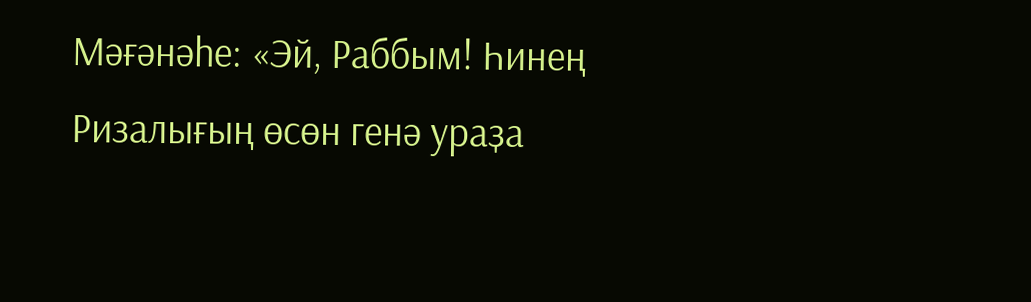Мәғәнәһе: «Эй, Раббым! Һинең Ризалығың өсөн генә ураҙа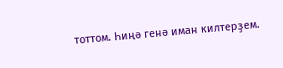тоттом. Һиңә генә иман килтерҙем.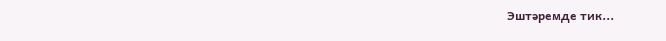Эштәремде тик...